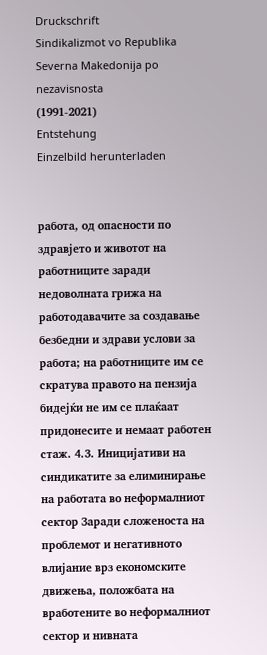Druckschrift
Sindikalizmot vo Republika Severna Makedonija po nezavisnosta
(1991-2021)
Entstehung
Einzelbild herunterladen


работа, од опасности по здравјето и животот на работниците заради недоволната грижа на работодавачите за создавање безбедни и здрави услови за работа; на работниците им се скратува правото на пензија бидејќи не им се плаќаат придонесите и немаат работен стаж. 4.3. Иницијативи на синдикатите за елиминирање на работата во неформалниот сектор Заради сложеноста на проблемот и негативното влијание врз економските движења, положбата на вработените во неформалниот сектор и нивната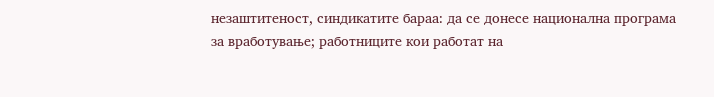незаштитеност, синдикатите бараа: да се донесе национална програма за вработување; работниците кои работат на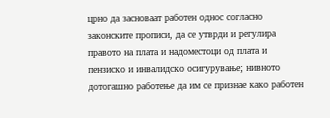црно да засноваат работен однос согласно законските прописи, да се утврди и регулира правото на плата и надоместоци од плата и пензиско и инвалидско осигурување; нивното дотогашно работење да им се признае како работен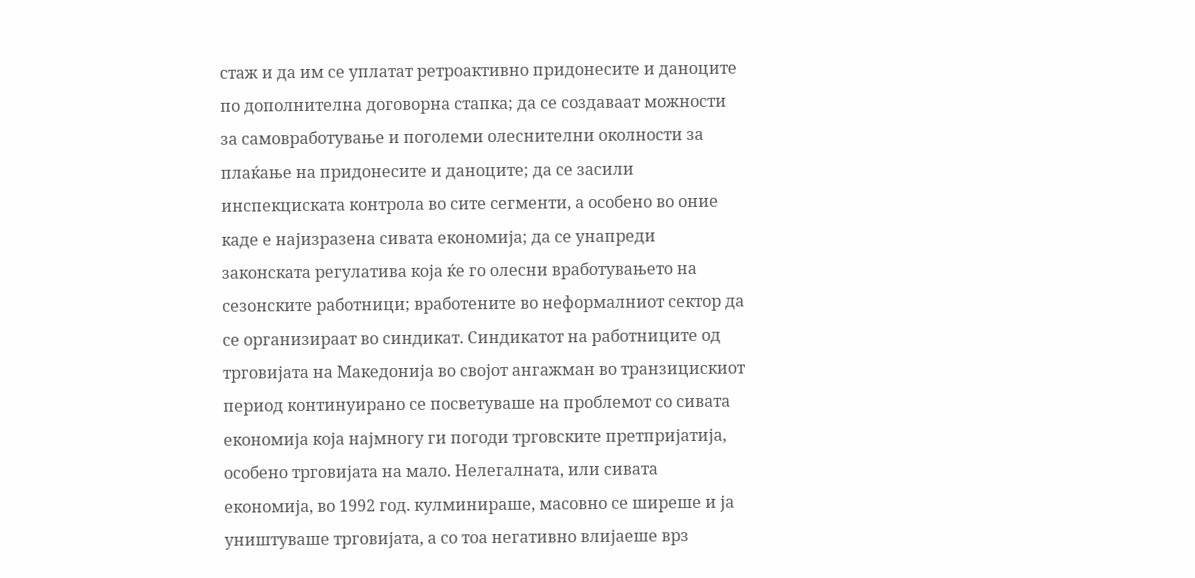стаж и да им се уплатат ретроактивно придонесите и даноците по дополнителна договорна стапка; да се создаваат можности за самовработување и поголеми олеснителни околности за плаќање на придонесите и даноците; да се засили инспекциската контрола во сите сегменти, а особено во оние каде е најизразена сивата економија; да се унапреди законската регулатива која ќе го олесни вработувањето на сезонските работници; вработените во неформалниот сектор да се организираат во синдикат. Синдикатот на работниците од трговијата на Македонија во својот ангажман во транзицискиот период континуирано се посветуваше на проблемот со сивата економија која најмногу ги погоди трговските претпријатија, особено трговијата на мало. Нелегалната, или сивата економија, во 1992 год. кулминираше, масовно се ширеше и ја уништуваше трговијата, а со тоа негативно влијаеше врз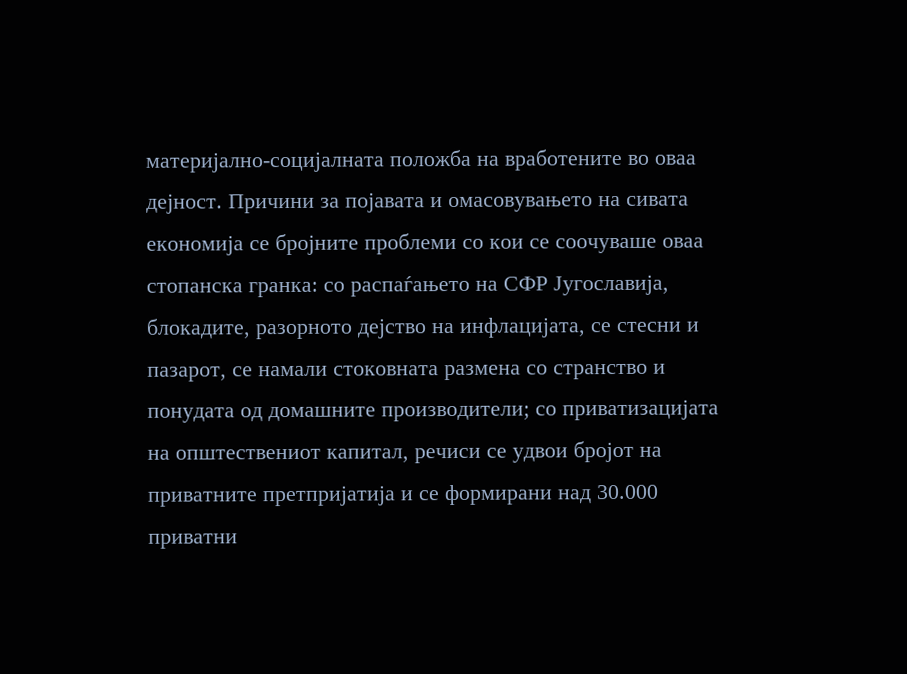материјално-социјалната положба на вработените во оваа дејност. Причини за појавата и омасовувањето на сивата економија се бројните проблеми со кои се соочуваше оваа стопанска гранка: со распаѓањето на СФР Југославија, блокадите, разорното дејство на инфлацијата, се стесни и пазарот, се намали стоковната размена со странство и понудата од домашните производители; со приватизацијата на општествениот капитал, речиси се удвои бројот на приватните претпријатија и се формирани над 30.000 приватни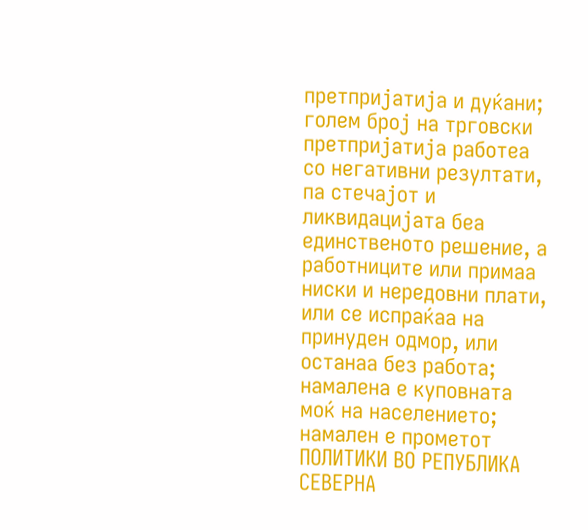претпријатија и дуќани; голем број на трговски претпријатија работеа со негативни резултати, па стечајот и ликвидацијата беа единственото решение, а работниците или примаа ниски и нередовни плати, или се испраќаа на принуден одмор, или останаа без работа; намалена е куповната моќ на населението; намален е прометот ПОЛИТИКИ ВО РЕПУБЛИКА СЕВЕРНА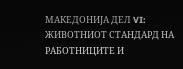МАКЕДОНИЈА ДЕЛ VI: ЖИВОТНИОТ СТАНДАРД НА РАБОТНИЦИТЕ И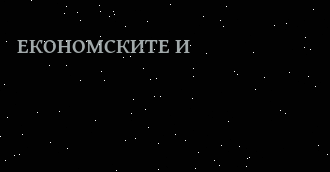ЕКОНОМСКИТЕ И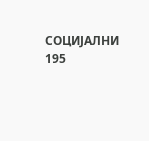СОЦИЈАЛНИ 195